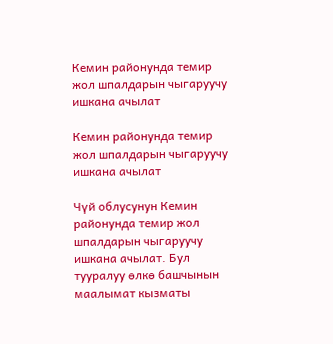Кемин районунда темир жол шпалдарын чыгаруучу ишкана ачылат

Кемин районунда темир жол шпалдарын чыгаруучу ишкана ачылат

Чүй облусунун Кемин районунда темир жол шпалдарын чыгаруучу ишкана ачылат. Бул тууралуу өлкө башчынын маалымат кызматы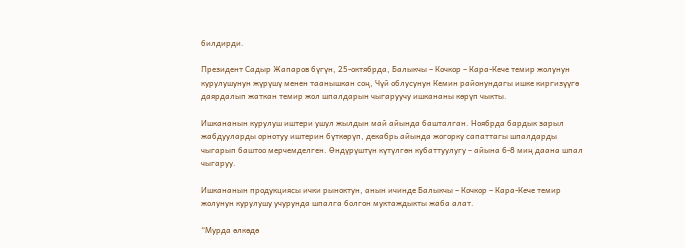билдирди.

Президент Садыр Жапаров бүгүн, 25-октябрда, Балыкчы – Кочкор – Кара-Кече темир жолунун курулушунун жүрүшү менен таанышкан соң, Чүй облусунун Кемин районундагы ишке киргизүүгө даярдалып жаткан темир жол шпалдарын чыгаруучу ишкананы көрүп чыкты.

Ишкананын курулуш иштери ушул жылдын май айында башталган. Ноябрда бардык зарыл жабдууларды орнотуу иштерин бүткөрүп, декабрь айында жогорку сапаттагы шпалдарды чыгарып баштоо мерчемделген. Өндүрүштүн күтүлгөн кубаттуулугу – айына 6-8 миң даана шпал чыгаруу.

Ишкананын продукциясы ички рыноктун, анын ичинде Балыкчы – Кочкор – Кара-Кече темир жолунун курулушу учурунда шпалга болгон муктаждыкты жаба алат.

“Мурда өлкөдө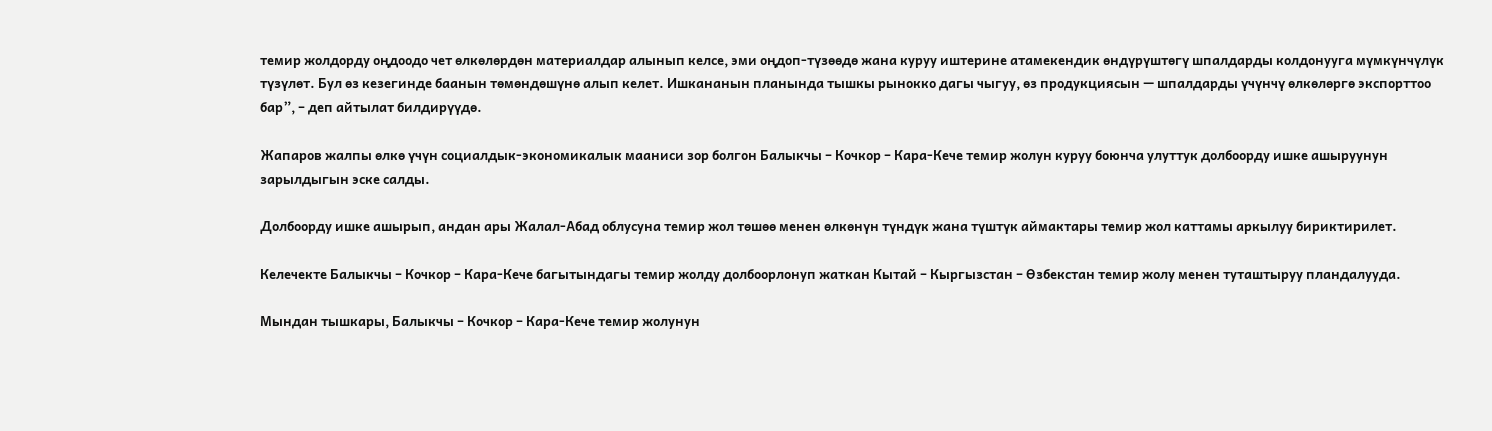темир жолдорду оңдоодо чет өлкөлөрдөн материалдар алынып келсе, эми оңдоп-түзөөдө жана куруу иштерине атамекендик өндүрүштөгү шпалдарды колдонууга мүмкүнчүлүк түзүлөт. Бул өз кезегинде баанын төмөндөшүнө алып келет. Ишкананын планында тышкы рынокко дагы чыгуу, өз продукциясын — шпалдарды үчүнчү өлкөлөргө экспорттоо бар”, – деп айтылат билдирүүдө.

Жапаров жалпы өлкө үчүн социалдык-экономикалык мааниси зор болгон Балыкчы – Кочкор – Кара-Кече темир жолун куруу боюнча улуттук долбоорду ишке ашыруунун зарылдыгын эске салды.

Долбоорду ишке ашырып, андан ары Жалал-Абад облусуна темир жол төшөө менен өлкөнүн түндүк жана түштүк аймактары темир жол каттамы аркылуу бириктирилет.

Келечекте Балыкчы – Кочкор – Кара-Кече багытындагы темир жолду долбоорлонуп жаткан Кытай – Кыргызстан – Өзбекстан темир жолу менен туташтыруу пландалууда.

Мындан тышкары, Балыкчы – Кочкор – Кара-Кече темир жолунун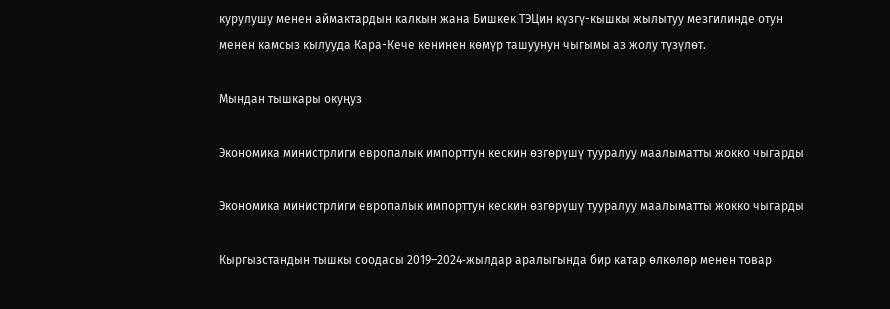курулушу менен аймактардын калкын жана Бишкек ТЭЦин күзгү-кышкы жылытуу мезгилинде отун менен камсыз кылууда Кара-Кече кенинен көмүр ташуунун чыгымы аз жолу түзүлөт.

Мындан тышкары окуңуз

Экономика министрлиги европалык импорттун кескин өзгөрүшү тууралуу маалыматты жокко чыгарды

Экономика министрлиги европалык импорттун кескин өзгөрүшү тууралуу маалыматты жокко чыгарды

Кыргызстандын тышкы соодасы 2019–2024‑жылдар аралыгында бир катар өлкөлөр менен товар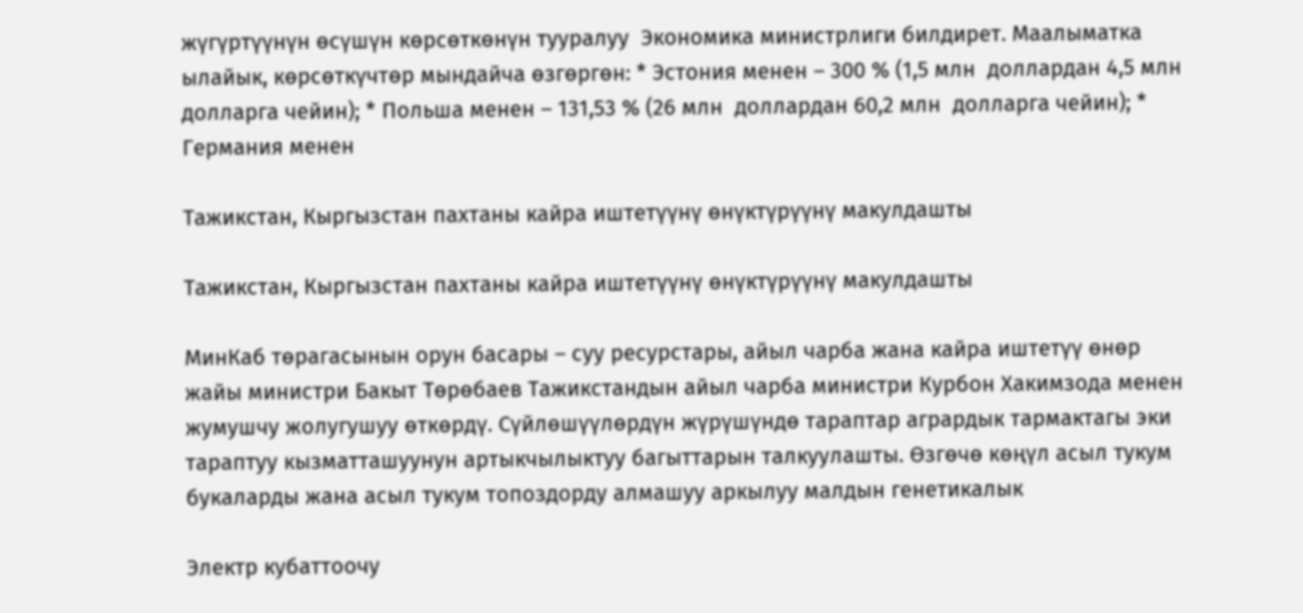жүгүртүүнүн өсүшүн көрсөткөнүн тууралуу  Экономика министрлиги билдирет. Маалыматка ылайык, көрсөткүчтөр мындайча өзгөргөн: * Эстония менен – 300 % (1,5 млн  доллардан 4,5 млн  долларга чейин); * Польша менен – 131,53 % (26 млн  доллардан 60,2 млн  долларга чейин); * Германия менен

Тажикстан, Кыргызстан пахтаны кайра иштетүүнү өнүктүрүүнү макулдашты

Тажикстан, Кыргызстан пахтаны кайра иштетүүнү өнүктүрүүнү макулдашты

МинКаб төрагасынын орун басары – суу ресурстары, айыл чарба жана кайра иштетүү өнөр жайы министри Бакыт Төрөбаев Тажикстандын айыл чарба министри Курбон Хакимзода менен жумушчу жолугушуу өткөрдү. Сүйлөшүүлөрдүн жүрүшүндө тараптар агрардык тармактагы эки тараптуу кызматташуунун артыкчылыктуу багыттарын талкуулашты. Өзгөчө көңүл асыл тукум букаларды жана асыл тукум топоздорду алмашуу аркылуу малдын генетикалык

Электр кубаттоочу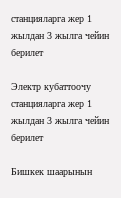станцияларга жер 1 жылдан 3 жылга чейин берилет

Электр кубаттоочу станцияларга жер 1 жылдан 3 жылга чейин берилет

Бишкек шаарынын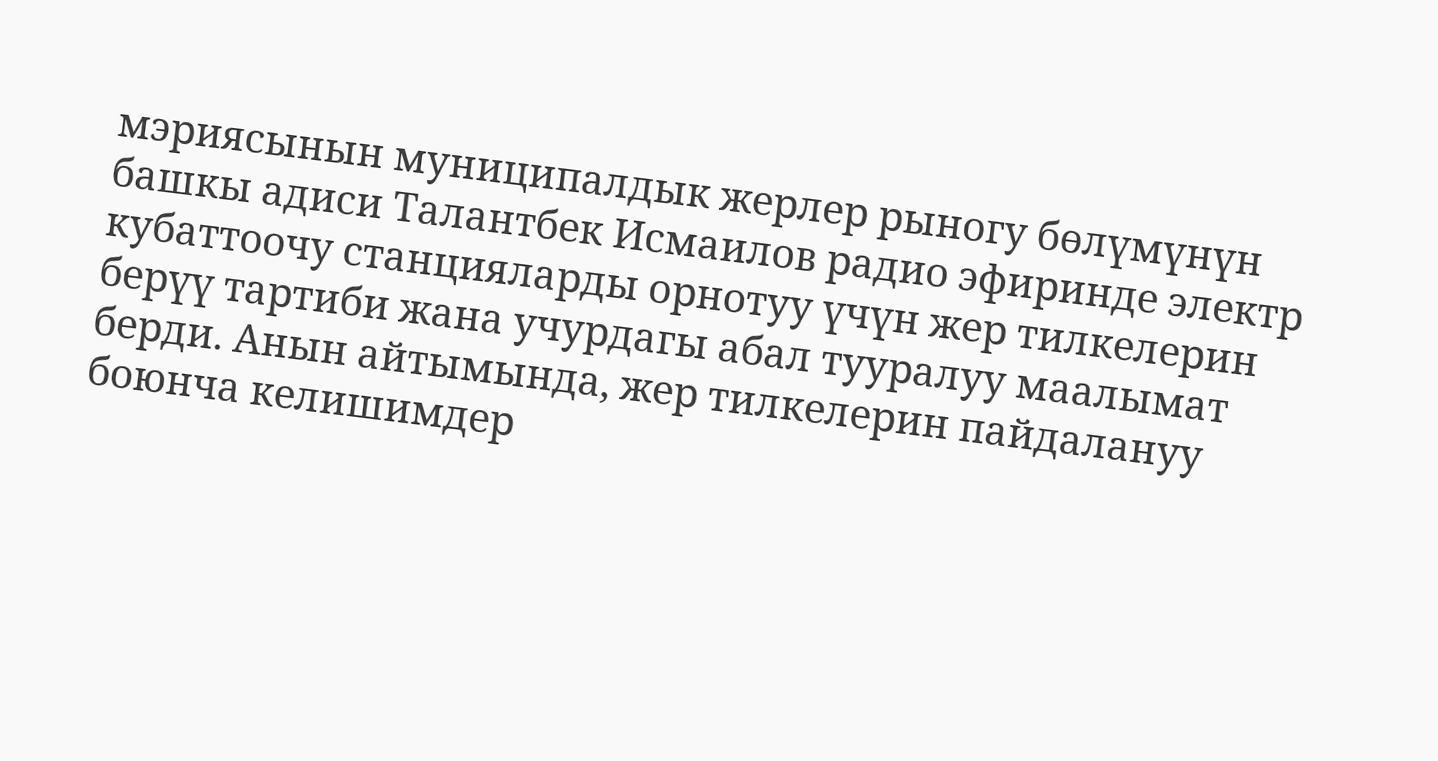мэриясынын муниципалдык жерлер рыногу бөлүмүнүн башкы адиси Талантбек Исмаилов радио эфиринде электр кубаттоочу станцияларды орнотуу үчүн жер тилкелерин берүү тартиби жана учурдагы абал тууралуу маалымат берди. Анын айтымында, жер тилкелерин пайдалануу боюнча келишимдер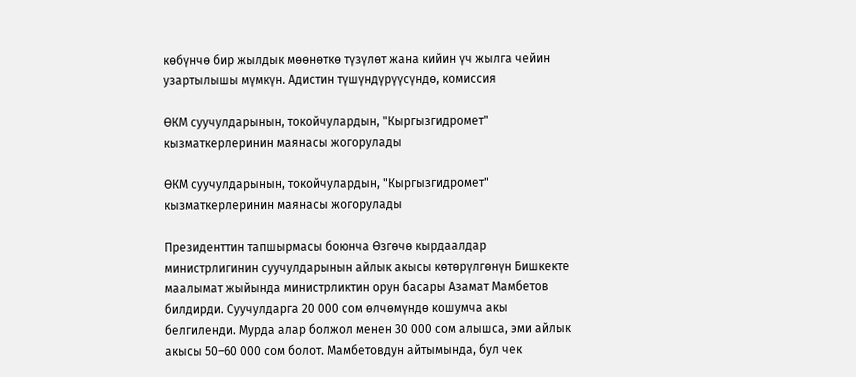көбүнчө бир жылдык мөөнөткө түзүлөт жана кийин үч жылга чейин узартылышы мүмкүн. Адистин түшүндүрүүсүндө, комиссия

ӨКМ суучулдарынын, токойчулардын, "Кыргызгидромет" кызматкерлеринин маянасы жогорулады

ӨКМ суучулдарынын, токойчулардын, "Кыргызгидромет" кызматкерлеринин маянасы жогорулады

Президенттин тапшырмасы боюнча Өзгөчө кырдаалдар министрлигинин суучулдарынын айлык акысы көтөрүлгөнүн Бишкекте маалымат жыйында министрликтин орун басары Азамат Мамбетoв билдирди. Суучулдарга 20 000 сом өлчөмүндө кошумча акы белгиленди. Мурда алар болжол менен 30 000 сом алышса, эми айлык акысы 50–60 000 сом болот. Мамбетoвдун айтымында, бул чек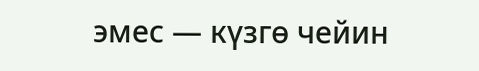эмес — күзгө чейин